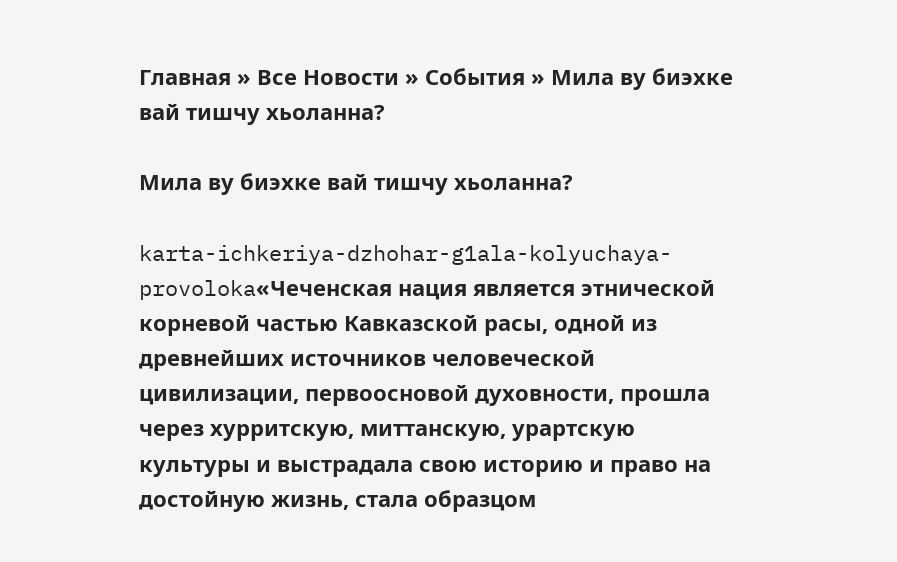Главная » Все Новости » События » Мила ву биэхке вай тишчу хьоланна?

Мила ву биэхке вай тишчу хьоланна?

karta-ichkeriya-dzhohar-g1ala-kolyuchaya-provoloka«Чеченская нация является этнической корневой частью Кавказской расы, одной из древнейших источников человеческой цивилизации, первоосновой духовности, прошла через хурритскую, миттанскую, урартскую культуры и выстрадала свою историю и право на достойную жизнь, стала образцом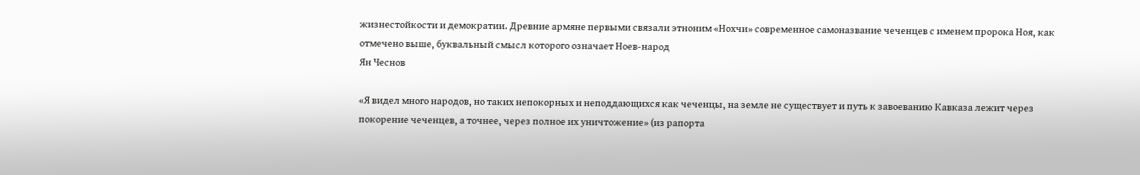жизнестойкости и демократии. Древние армяне первыми связали этноним «Нохчи» современное самоназвание чеченцев с именем пророка Ноя, как отмечено выше, буквальный смысл которого означает Ноев-народ
Ян Чеснов

«Я видел много народов, но таких непокорных и неподдающихся как чеченцы, на земле не существует и путь к завоеванию Кавказа лежит через покорение чеченцев, а точнее, через полное их уничтожение» (из рапорта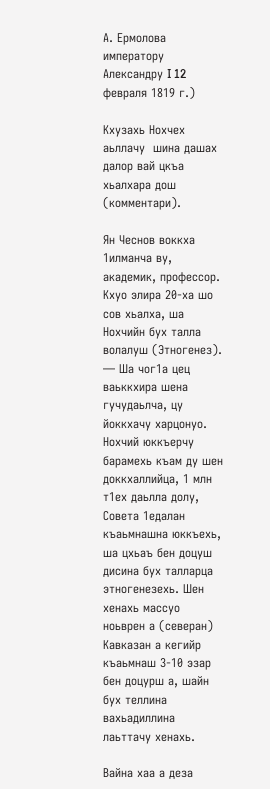А. Ермолова императору Александру I 12 февраля 1819 г.)

Кхузахь Нохчех аьллачу  шина дашах далор вай цкъа хьалхара дош (комментари).

Ян Чеснов воккха 1илманча ву, академик, профессор. Кхуо элира 20-ха шо сов хьалха, ша Нохчийн бух талла волалуш (Этногенез). — Ша чог1а цец ваьккхира шена гучудаьлча, цу йоккхачу харцонуо. Нохчий юккъерчу барамехь къам ду шен доккхаллийца, 1 млн т1ех даьлла долу, Совета 1едалан къаьмнашна юккъехь, ша цхьаъ бен доцуш дисина бух талларца этногенезехь. Шен хенахь массуо  ноьврен а (северан) Кавказан а кегийр къаьмнаш 3-10 эзар бен доцурш а, шайн бух теллина вахьадиллина лаьттачу хенахь.

Вайна хаа а деза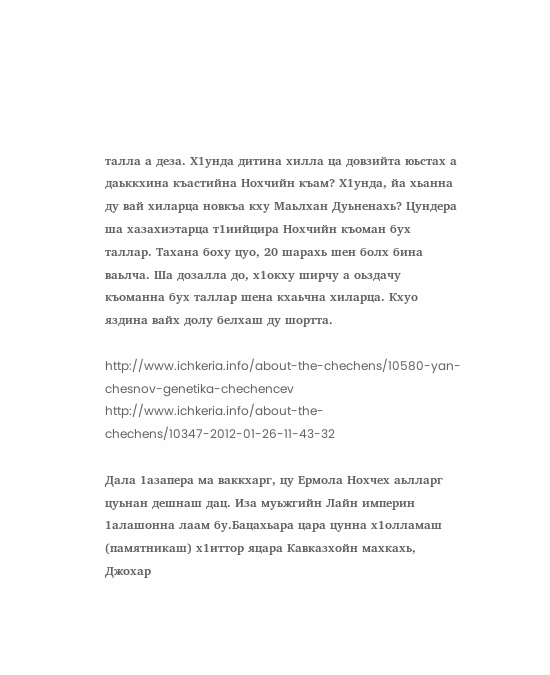талла а деза. Х1унда дитина хилла ца довзийта юьстах а даьккхина къастийна Нохчийн къам? Х1унда, йа хьанна ду вай хиларца новкъа кху Маьлхан Дуьненахь? Цундера ша хазахиэтарца т1иийцира Нохчийн къоман бух таллар. Тахана боху цуо, 20 шарахь шен болх бина ваьлча. Ша дозалла до, х1окху ширчу а оьздачу къоманна бух таллар шена кхаьчна хиларца. Кхуо яздина вайх долу белхаш ду шортта.

http://www.ichkeria.info/about-the-chechens/10580-yan-chesnov-genetika-chechencev
http://www.ichkeria.info/about-the-chechens/10347-2012-01-26-11-43-32

Дала 1азапера ма ваккхарг, цу Ермола Нохчех аьлларг цуьнан дешнаш дац. Иза муьжгийн Лайн империн 1алашонна лаам бу.Бацахьара цара цунна х1олламаш (памятникаш) х1иттор яцара Кавказхойн махкахь, Джохар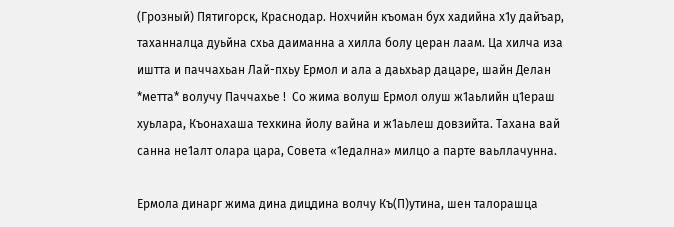(Грозный) Пятигорск, Краснодар. Нохчийн къоман бух хадийна х1у дайъар, таханналца дуьйна схьа даиманна а хилла болу церан лаам. Ца хилча иза иштта и паччахьан Лай-пхьу Ермол и ала а даьхьар дацаре, шайн Делан *метта* волучу Паччахье !  Со жима волуш Ермол олуш ж1аьлийн ц1ераш хуьлара, Къонахаша техкина йолу вайна и ж1аьлеш довзийта. Тахана вай санна не1алт олара цара, Совета «1едална» милцо а парте ваьллачунна.

Ермола динарг жима дина дицдина волчу Къ(П)утина, шен талорашца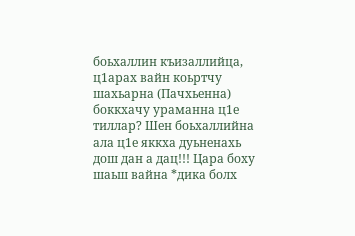боьхаллин къизаллийца, ц1арах вайн коьртчу шахьарна (Пачхьенна) боккхачу ураманна ц1е тиллар? Шен боьхаллийна ала ц1е яккха дуьненахь дош дан а дац!!! Цара боху шаьш вайна *дика болх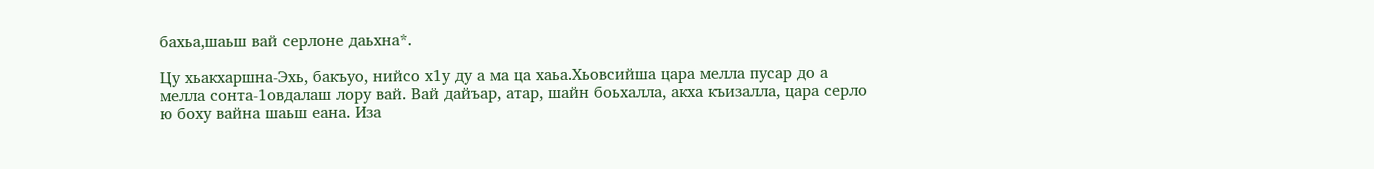бахьа,шаьш вай серлоне даьхна*.

Цу хьакхаршна-Эхь, бакъуо, нийсо х1у ду а ма ца хаьа.Хьовсийша цара мелла пусар до а мелла сонта-1овдалаш лору вай. Вай дайъар, атар, шайн боьхалла, акха къизалла, цара серло ю боху вайна шаьш еана. Иза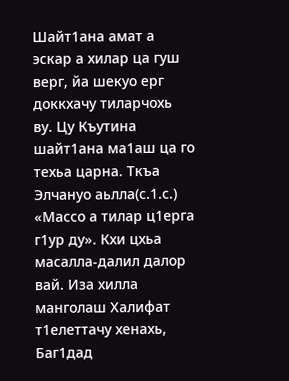Шайт1ана амат а эскар а хилар ца гуш верг, йа шекуо ерг доккхачу тиларчохь ву. Цу Къутина шайт1ана ма1аш ца го техьа царна. Ткъа Элчануо аьлла(с.1.с.) «Массо а тилар ц1ерга г1ур ду». Кхи цхьа масалла-далил далор вай. Иза хилла манголаш Халифат т1елеттачу хенахь, Баг1дад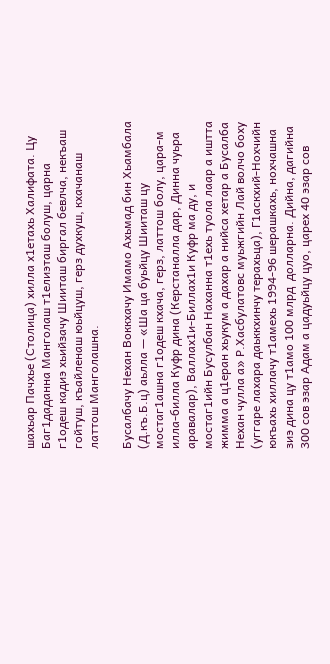шахьар Пачхье (Столица) хилла х1етахь Халифата. Цу Баг1даданна Манголаш т1елиэташ болуш, царна г1одеш кадиэ хьийзачу Шииташ биргал бевлча, некъаш гойтуш, къайленаш юьйцуш, герз духкуш, кхачанаш латтош Манголашна.

Бусалбачу Нехан Воккхачу Имамо Ахьмад бин Хьамбала (Д.къ.Б.ц) аьлла — «Ша ца буьйцу Шииташ цу мостаг1ашна г1одеш кхача, герз, латтош болу, цара-м илла-билла Куфр дина (Керстаналла дар, Динна чуьра аравалар), Валлах1и-Биллах1и Куфр ма ду, и мостаг1ийн Бусулбан Наханна т1ехь туола лаар а иштта жимма а ц1еран хьукум а дахар а нийса хетар а Бусалба Нехан чулла а» Р.Хасбулатовс муьжгийн Лай волчо боху (уггаре лахара даьккхинчу терахьца), Г1аскхий-Нохчийн  юкъахь хиллачу т1амехь 1994-96 шерашкахь, нохчашна зиэ дина цу т1амо 100 млрд  долларна. Дийна, дагийна 300 сов эзар Адам а цадуьйцу цуо, царех 40 эзар сов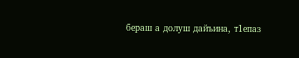бераш а долуш дайъина, т1епаз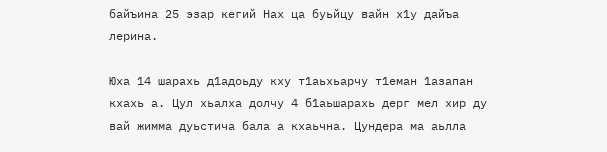байъина 25 эзар кегий Нах ца буьйцу вайн х1у дайъа лерина.

Юха 14 шарахь д1адоьду кху т1аьхьарчу т1еман 1азапан кхахь а. Цул хьалха долчу 4 б1аьшарахь дерг мел хир ду вай жимма дуьстича бала а кхаьчна. Цундера ма аьлла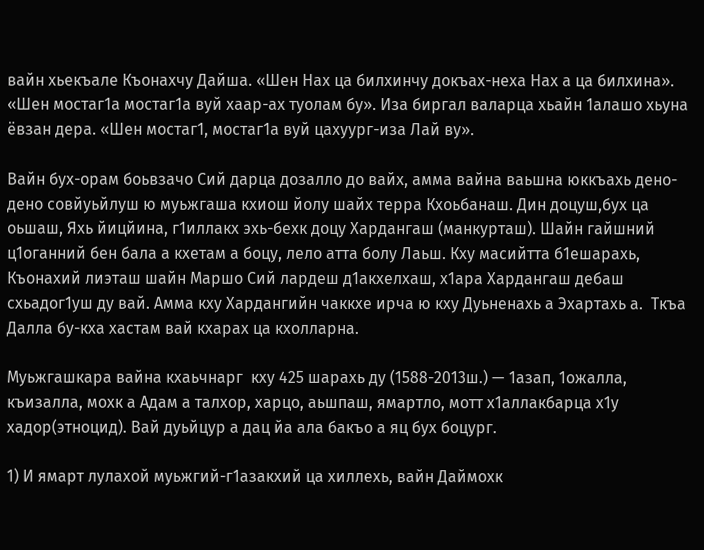вайн хьекъале Къонахчу Дайша. «Шен Нах ца билхинчу докъах-неха Нах а ца билхина». «Шен мостаг1а мостаг1а вуй хаар-ах туолам бу». Иза биргал валарца хьайн 1алашо хьуна ёвзан дера. «Шен мостаг1, мостаг1а вуй цахуург-иза Лай ву».

Вайн бух-орам боьвзачо Сий дарца дозалло до вайх, амма вайна ваьшна юккъахь дено-дено совйуьйлуш ю муьжгаша кхиош йолу шайх терра Кхоьбанаш. Дин доцуш,бух ца оьшаш, Яхь йицйина, г1иллакх эхь-бехк доцу Хардангаш (манкурташ). Шайн гайшний ц1оганний бен бала а кхетам а боцу, лело атта болу Лаьш. Кху масийтта б1ешарахь, Къонахий лиэташ шайн Маршо Сий лардеш д1акхелхаш, х1ара Хардангаш дебаш схьадог1уш ду вай. Амма кху Хардангийн чаккхе ирча ю кху Дуьненахь а Эхартахь а.  Ткъа Далла бу-кха хастам вай кхарах ца кхолларна.

Муьжгашкара вайна кхаьчнарг  кху 425 шарахь ду (1588-2013ш.) — 1азап, 1ожалла, къизалла, мохк а Адам а талхор, харцо, аьшпаш, ямартло, мотт х1аллакбарца х1у хадор(этноцид). Вай дуьйцур а дац йа ала бакъо а яц бух боцург.

1) И ямарт лулахой муьжгий-г1азакхий ца хиллехь, вайн Даймохк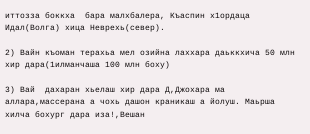иттозза боккха  бара малхбалера, Къаспин х1ордаца Идал(Волга) хица Неврехь(север).

2) Вайн къоман терахьа мел озийна лаххара даьккхича 50 млн хир дара(1илманчаша 100 млн боху)

3) Вай  дахаран хьелаш хир дара Д,Джохара ма аллара,массерана а чохь дашон краникаш а йолуш. Маьрша хилча бохург дара иза!,Вешан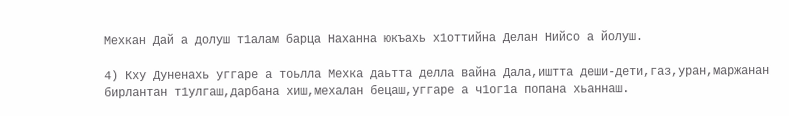Мехкан Дай а долуш т1алам барца Наханна юкъахь х1оттийна Делан Нийсо а йолуш.

4) Кху Дуненахь уггаре а тоьлла Мехка даьтта делла вайна Дала,иштта деши-дети,газ,уран,маржанан бирлантан т1улгаш,дарбана хиш,мехалан бецаш,уггаре а ч1ог1а попана хьаннаш.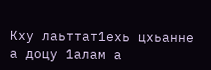Кху лаьттат1ехь цхьанне а доцу 1алам а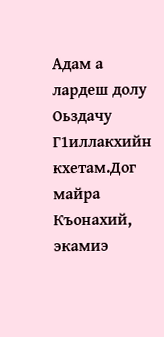Адам а лардеш долу Оьздачу Г1иллакхийн кхетам.Дог майра Къонахий, экамиэ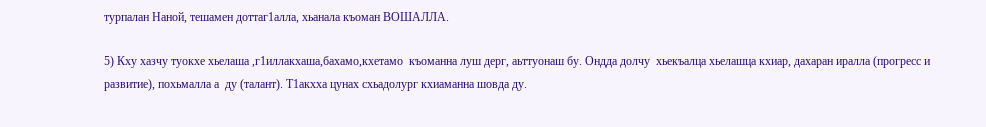турпалан Наной, тешамен доттаг1алла, хьанала къоман ВОШАЛЛА.

5) Кху хазчу туокхе хьелаша ,г1иллакхаша,бахамо,кхетамо  къоманна луш дерг, аьттуонаш бу. Ондда долчу  хьекъалца хьелашца кхиар, дахаран иралла (прогресс и развитие), похьмалла а  ду (талант). Т1акхха цунах схьадолург кхиаманна шовда ду.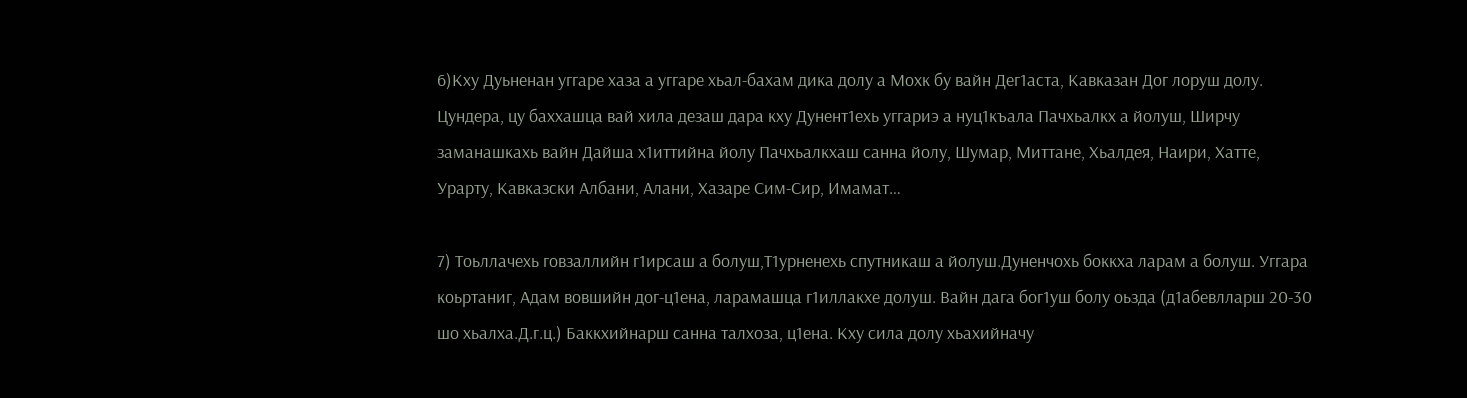6)Кху Дуьненан уггаре хаза а уггаре хьал-бахам дика долу а Мохк бу вайн Дег1аста, Кавказан Дог лоруш долу. Цундера, цу баххашца вай хила дезаш дара кху Дунент1ехь уггариэ а нуц1къала Пачхьалкх а йолуш, Ширчу заманашкахь вайн Дайша х1иттийна йолу Пачхьалкхаш санна йолу, Шумар, Миттане, Хьалдея, Наири, Хатте, Урарту, Кавказски Албани, Алани, Хазаре Сим-Сир, Имамат…

7) Тоьллачехь говзаллийн г1ирсаш а болуш,Т1урненехь спутникаш а йолуш.Дуненчохь боккха ларам а болуш. Уггара коьртаниг, Адам вовшийн дог-ц1ена, ларамашца г1иллакхе долуш. Вайн дага бог1уш болу оьзда (д1абевлларш 20-30 шо хьалха.Д.г.ц.) Баккхийнарш санна талхоза, ц1ена. Кху сила долу хьахийначу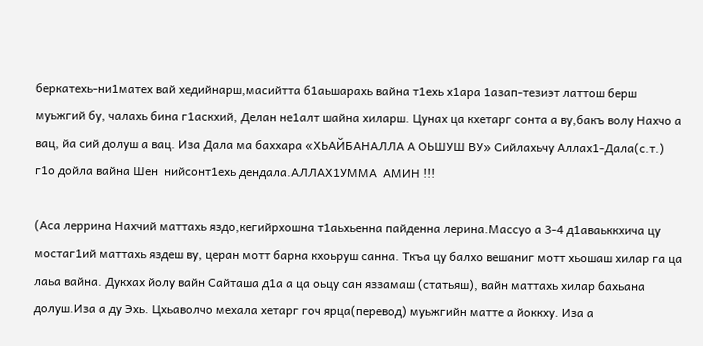беркатехь-ни1матех вай хедийнарш,масийтта б1аьшарахь вайна т1ехь х1ара 1азап-тезиэт латтош берш муьжгий бу, чалахь бина г1аскхий, Делан не1алт шайна хиларш. Цунах ца кхетарг сонта а ву,бакъ волу Нахчо а вац, йа сий долуш а вац. Иза Дала ма баххара «ХЬАЙБАНАЛЛА А ОЬШУШ ВУ» Сийлахьчу Аллах1-Дала(с.т.) г1о дойла вайна Шен  нийсонт1ехь дендала.АЛЛАХ1УММА  АМИН !!!

(Аса леррина Нахчий маттахь яздо,кегийрхошна т1аьхьенна пайденна лерина.Массуо а 3-4 д1аваьккхича цу мостаг1ий маттахь яздеш ву, церан мотт барна кхоьруш санна. Ткъа цу балхо вешаниг мотт хьошаш хилар га ца лаьа вайна. Дукхах йолу вайн Сайташа д1а а ца оьцу сан яззамаш (статьяш), вайн маттахь хилар бахьана долуш.Иза а ду Эхь. Цхьаволчо мехала хетарг гоч ярца(перевод) муьжгийн матте а йоккху. Иза а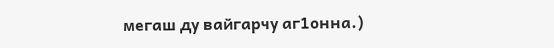мегаш ду вайгарчу аг1онна.)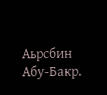Аьрсбин Абу-Бакр.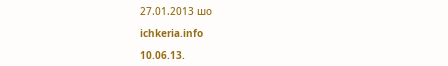27.01.2013 шо

ichkeria.info

10.06.13.